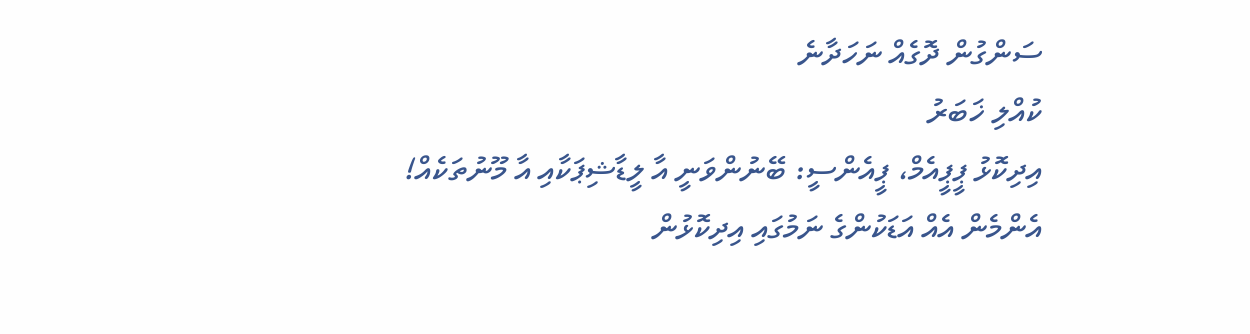ސަންގުން ދޮގެއް ނަހަދާނެ
ކުއްލި ޚަބަރު
އިދިކޮޅު ޕީޕީއެމް، ޕީއެންސީ: ބޭނުންވަނީ އާ ލީޑާޝިޕަކާއި އާ މޫނުތަކެއް!
އެންމެން އެއް އަޑަކުންގެ ނަމުގައި އިދިކޮޅުން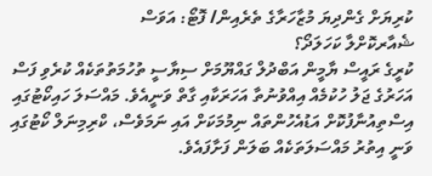ކުރިޔަށް ގެންދިޔަ މުޒާހަރާގެ ތެރެއިން/ ފޮޓޯ: އަވަސް
ޝެއާރކޮށްލާ ކަހަލަދޯ؟
ކުރީގެ ރައީސް ޔާމީން އަބްދުލް ގައްޔޫމަށް ސިޔާސީ ތުހުމަތުތަކެއް ކުރެވި ފަސް އަހަރުގެ ޖަލު ހުކުމެއް އިއްވުނުތާ އަހަރަކާއި ގާތް ވަނީއެވެ. މައްސަލަ ހައިކޯޓުގައި އިސްތިއުނާފުކޮށް އަޑުއެހުންތައް ނިމުމަކަށް އައި ނަމަވެސް، ކްރިމިނަލް ކޯޓުގައި ވަނީ އިތުރު މައްސަލަތަކެއް ބަލަން ފަށާފައެވެ.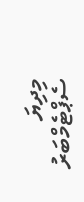މިދިޔަ ސެޕްޓެމްބަރު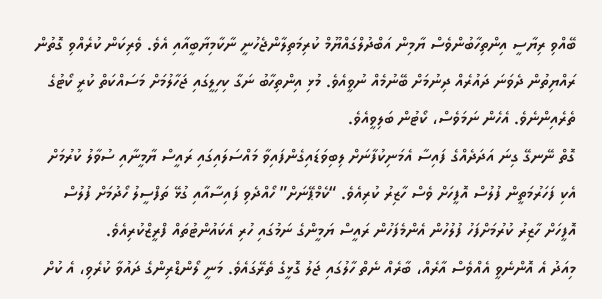ބޭއްވި ރިޔާސީ އިންތިހާބުންވެސް ޔާމިން އަބްދުލްގައްޔޫމް ކުރިމަތިލާންޖެހުނީ ނާކާމިޔާބީއާއި އެވެ. ވެރިކަން ކުރެއްވި ގޮތުން ރައްޔިތުން ދެވަނަ ދައުރެއް ދިނުމަށް ބޭނުމެއް ނުވީއެވެ. މުޅި އިންތިހާބު ނަގާ ކިހިލީގައި ޖަހާލުމަށް މަސައްކަތް ކުރީ ކޯޓުގެ ތެރެއިންނެވެ. އެހެން ނަމަވެސް، ކޯޓުން ބަލިވީއެވެ.
ގޮތް ނޭނގޭ ގިނަ އަދަދެއްގެ ފައިސާ އެމަނިކުފާނަށް ލިބިވަޑައިގެންފައިވާ މައްސަލައިގައި ރައީސް ޔާމީނާއި ސުވާލު ކުރުމަށް އެކި ފަހަރުމަތީން ފުލުސް އޮފީހަށް ވެސް ހާޒިރު ކުރިއެވެ. “ކެމްޕޭނަށް” ހޯއްދެވި ފައިސާއާއި ގުޅޭ ތަފްސީލު ހޯދުމަށް ފުލުސް އޮފީހަށް ހާޒިރު ކުރުމަށްފަހު ފުލުހުން އެންމެފަހުން ރައީސް ޔަމީންގެ ނަމުގައި ހުރި އެކައުންޓުތައް ފްރީޒްކުރިއެވެ.
މިއަދު އެ އޮންނެވީ އެއްވެސް އާރެއް، ބާރެއް ނެތް ހާލުގައި ޖަލު ގޮޅީގެ ތެރޭގައެވެ. މަނީ ލޯންޑްރިންގެ ދައުވާ ކުރެވި، އެ ކުށް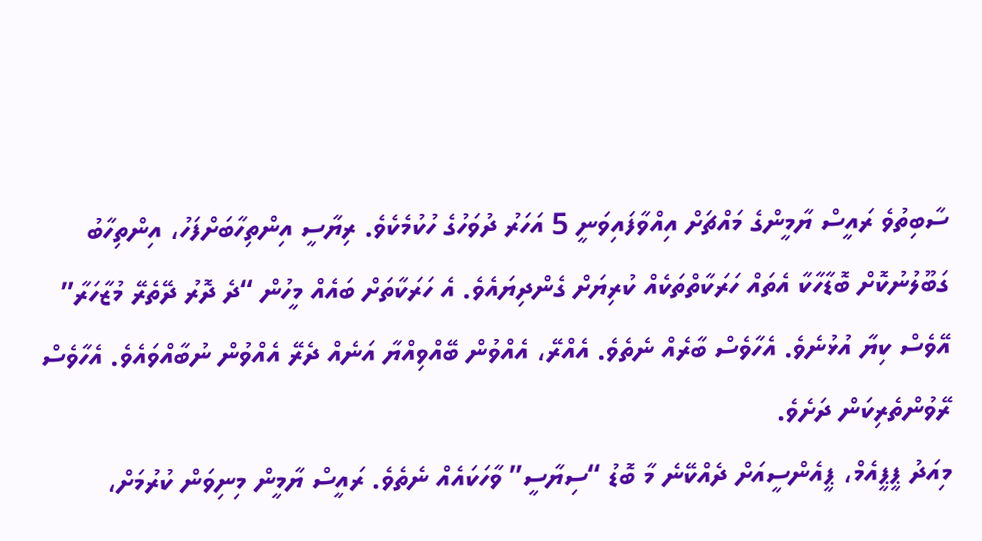ސާބިތުވެ ރައީސް ޔާމީންގެ މައްޗަށް އިއްވާފައިވަނީ 5 އަހަރު ދުވަހުގެ ހުކުމެކެވެ. ރިޔާސީ އިންތިހާބަށްފަހު، އިންތިހާބު ގަބޫލުނުކޮށް ބޮޑާހާކާ އެތައް ހަރަކާތްތަކެއް ކުރިޔަށް ގެންދިޔައެވެ. އެ ހަރަކާތަށް ބައެއް މީހުން “ދެ ދޮރު ދޭތެރޭ މުޒާހަރާ” އޭވެސް ކިޔާ އުޅުނެވެ. އެހާވެސް ބާރެއް ނެތެވެ. އެއްރޭ، އެއްވުން ބޭއްވިއްޔާ އަނެއް ދެރޭ އެއްވުން ނުބާއްވައެވެ. އެހާވެސް ރޭވުންތެރިކަން ދަށެވެ.
މިއަދު ޕީޕީއެމް، ޕީއެންސީއަށް ދެއްކޭނެ މާ ބޮޑު “ސިޔާސީ” ވާހަކައެއް ނެތެވެ. ރައީސް ޔާމީން މިނިވަން ކުރުމަށް،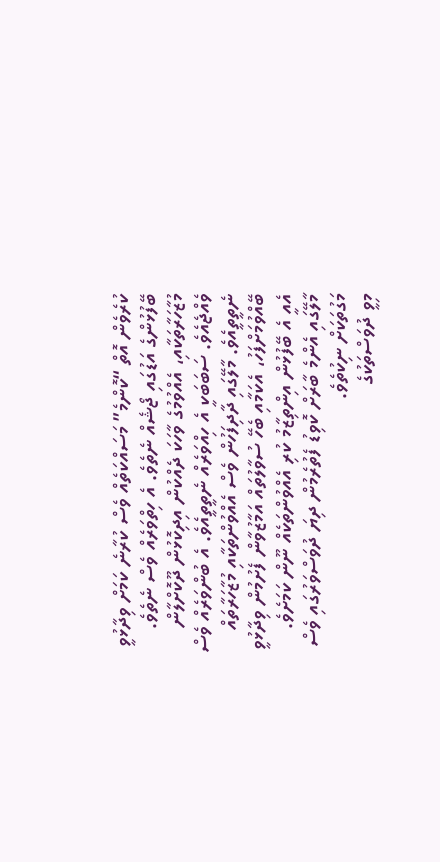ކުރެވެން އޮތް “ކޮންމެ” މަސައްކަތެއް ވެސް ކުރާނެ ކަމަށް ވިދާޅުވީ ބޭފުޅުންގެ އަޑުގައި ޖޯޝެއް ނެތެވެ. އެ ހިތްވަރެއް ވެސް ނެތެވެ. މުޒާހަރާތަކާއި، އެއްވުމުގެ ވާހަކަ ދެއްކުން އިދިކޮޅުން ދޫކޮށްލާން ވެއްޖެއެވެ. ސަބަބަކީ އެ ހިއްވަރެއް ނެތީތީއެވެ. އެ ބުންވަރެއް ވެސް ނެތީތީއެވެ. މާލޭގައި ދާދިފަހުން ވެސް އެއްވުންތަކާއި މުޒާހަރާތައް ބޭއްވުމަށްފަހު، އެކަމާއި ބެހޭ ސުވާލުތައް އަމާޒުވާން ފެށުމުން ވިދާޅުވީ އެއީ އެ ބޭފުޅުން އިންތިޒާމު ކުރި އެއްވުންތަކެއް ނޫން ކަމަށެވެ. މާލޭގައި އެންމެ ބާރަށް ކޮވިޑު ފެތުރެމުން ދިޔަ ދުވަސްވަރުގައި ވެސް މަގުތަކަށް ނިކުތެވެ.
މިވީ ދުވަސްތަކުގެ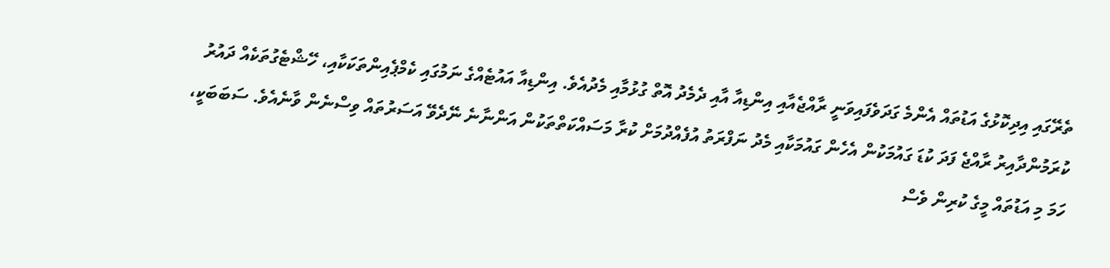ތެރޭގައި އިދިކޮޅުގެ އަޑުތައް އެންމެ ގަދަވެފައިވަނީ ރާއްޖެއާއި އިންޑިއާ އާއި ދެމެދު އޮތް ގުޅުމާއި މެދުއެވެ. އިންޑިއާ އައުޓެއްގެ ނަމުގައި ކެމްޕެއިންތަކަކާއި، ހޭޝްޓެގުތަކެއް ދައުރު ކުރަމުންދާއިރު ރާއްޖެ ފަދަ ކުޑަ ގައުމަކުން އެހެން ގައުމަކާއި މެދު ނަފްރަތު އުފެއްދުމަށް ކުރާ މަސައްކަތްތަކުން އަންނާނެ ނޭދެވޭ އަސަރުތައް ވިސްނެން ވާނެއެވެ. ސަބަބަކީ، ހަމަ މި އަޑުތައް މީގެ ކުރިން ވެސް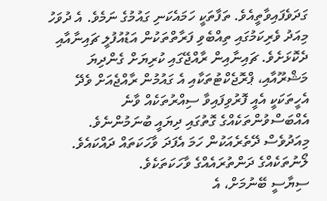ގަދަވެފައިވާތީއެވެ. ތަފާތަކީ ހަމައެކަނި ގައުމުގެ ނަމެވެ. އެ ދުވަހު މިއަދު ވެރިކަމުގައި ތިއްބެވި ފަރާތްތަކުން އަޑުއުފުލީ ޗައިނާއާއި ދެކޮޅަށެވެ. ޗައިނާއިން ރާއްޖޭގައި ކުރިޔަށް ގެންދިޔަ މަޝްރޫއާއި، ޕްރޮޖެކްޓުތަކާއި އެ ގައުމުން ރާއްޖެއަށް ވެދޭ އެހީތަކަކީ އެއީ ފޮރުވިފައިވާ ސިއްރުތަކެއް ވާނެ އެއްބަސްވުންތަކެއްގެ ގޮތުގައި ދިޔައީ ބުނަމުންނެވެ. މިއަދުވެސް ދޭތެރެއަކުން ހަމަ އެފަދަ ވާހަކަތައް ދައްކައެވެ. ލޯނުތަކެއްގެ ދަންތުރައެއްގެ ވާހަކަތަކެވެ.
ސިޔާސީ ބޭނުމަށް، އެ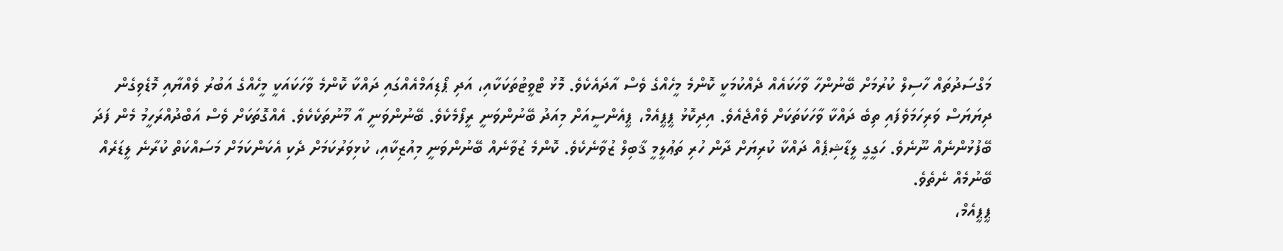މަގްސަދުތައް ހާސިލް ކުރުމަށް ބޭނުންހާ ވާހަކައެއް ދެއްކުމަކީ ކޮންމެ މީހެއްގެ ވެސް އާދައެކެވެ. މޮޅު ޓްވީޓުތަކަކާއި، އަދި ޕޯޑިއަމްއެއްގައި ދައްކާ ކޮންމެ ވާހަކައަކީ މީހެއްގެ އަބުރު ވެއްޔާއި މޮޑެވިގެން ދިޔަޔަސް ވަރިހަމަވެފައި ތިބެ ދައްކާ ވާހަކަތަކަށް ވެއްޖެއެވެ. އިދިކޮޅު ޕީޕީއެމް، ޕީއެންސީއަށް މިއަދު ބޭނުންވަނީ ރީފޯމެކެވެ. ބޭނުންވަނީ އާ މޫނުތަކެކެވެ. އެއްގޮތަކަށް ވެސް އަބްދުއްރަހީމު މެން ފަދަ ބޭފުޅުންނެއް ނޫނެވެ. ހަގީގީ ލީޑާޝިޕެއް ދައްކާ ކުރިޔަށް ދާން ހުރި ތަޢުލީމީ ޤާބިލް ޒުވާނެކެވެ. ކޮންމެ ޒުވާނެއް ބޭނުންވަނީ މިއުޒިކާއި، ކުޅިވަރުކަމަށް ދެކި އެކަންކަމަށް މަސައްކަތް ކުރާނެ ލީޑަރެއް ބޭނުމެއް ނެތެވެ.
ޕީޕީއެމް،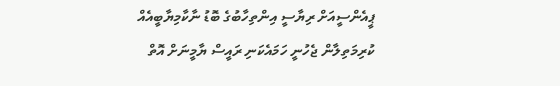ޕީއެންސީއަށް ރިޔާސީ އިންތިހާބުގެ ބޮޑު ނާކާމިޔާބީއެއް ކުރިމަތިލާން ޖެހުނީ ހަމައެކަނި ރައީސް ޔާމީނަށް އޮތް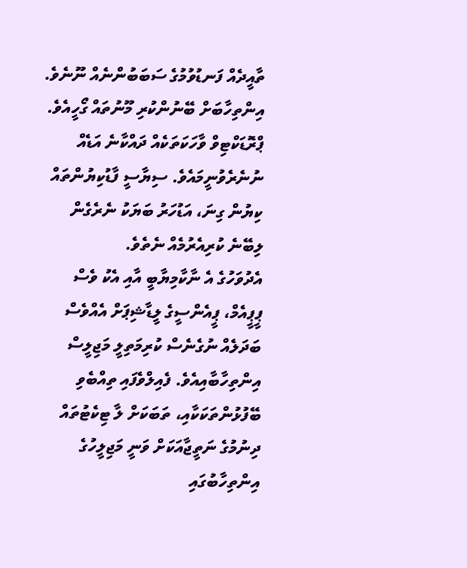ތާއީދެއް ފަނޑުވުމުގެ ސަބަބުންނެއް ނޫނެވެ. އިންތިހާބަށް ބޭނުންކުރި މޫނުތައް ގޯހީއެވެ. ޕްރޮޑަކްޓިވް ވާހަކަތަކެއް ދައްކާނެ އަޑެއް ނުނެރެވުނީމައެވެ. ސިޔާސީ ފާޑުކިޔުންތައް ކިޔުން ގިނަ، އަޑުހަރު ބަޔަކު ނެރެގެން ލިބޭނެ ކުރިއެރުމެއް ނެތެވެ.
އެދުވަހުގެ އެ ނާކާމިޔާބީ އާއި އެކު ވެސް ޕީޕީއެމް، ޕީއެންސީގެ ލީޑާޝިޕަށް އެއްވެސް ބަދަލެއް ނުގެނެސް ކުރިމަތިލީ މަޖިލީސް އިންތިހާބާއިއެވެ. ފެއިލްވެފައި ތިއްބެވި ބޭފުޅުންތަކަކާއި، ތަބަކަށް ލާ ޓިކެޓުތައް ދިނުމުގެ ނަތީޖާއަކަށް ވަނީ މަޖިލީހުގެ އިންތިހާބުގައި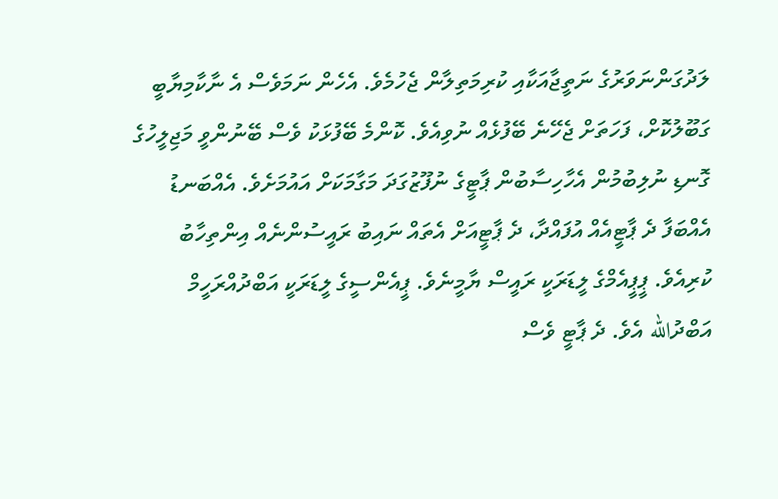ލަދުގަންނަވަރުގެ ނަތީޖާއަކާއި ކުރިމަތިލާން ޖެހުމެވެ. އެހެން ނަމަވެސް އެ ނާކާމިޔާބީ ގަބޫލުކޮށް، ފަހަތަށް ޖެހޭނެ ބޭފުޅެއް ނުވިއެވެ. ކޮންމެ ބޭފުޅަކު ވެސް ބޭނުންވީ މަޖިލީހުގެ ގޮނޑި ނުލިބުމުން އެހާހިސާބުން ޕާޓީގެ ނުފޫޒުގަދަ މަގާމަކަށް އައުމަށެވެ. އެއްބަނޑު އެއްބަފާ ދެ ޕާޓީއެއް އުފައްދާ، ދެ ޕާޓީއަށް އެތައް ނައިބު ރައީސުންނެއް އިންތިހާބު ކުރިއެވެ. ޕީޕީއެމްގެ ލީޑަރަކީ ރައީސް ޔާމީނެވެ. ޕީއެންސީގެ ލީޑަރަކީ އަބްދުއްރަހީމް އަބްދުالله އެވެ. ދެ ޕާޓީ ވެސް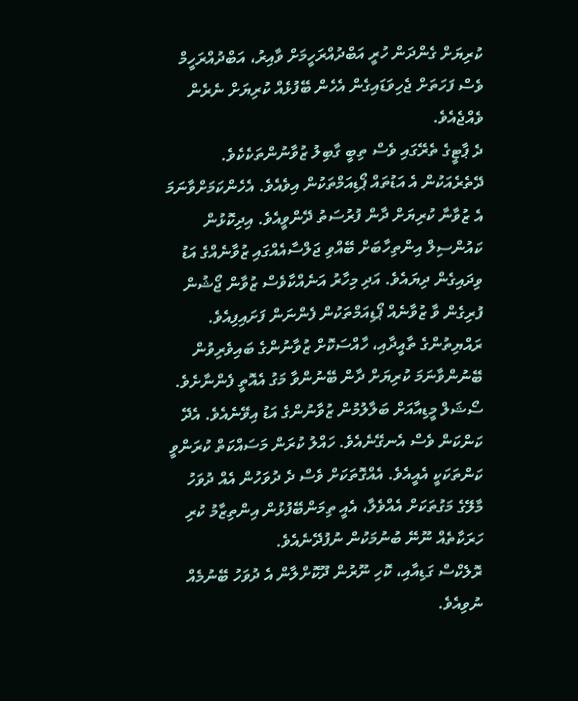ކުރިޔަށް ގެންދަން ހުރީ އަބްދުއްރަހީމަށް ވާއިރު، އަބްދުއްރަހީމް ވެސް ފަހަތަށް ޖެހިވަޑައިގެން އެހެން ބޭފުޅެއް ކުރިޔަށް ނެރެން ވެއްޖެއެވެ.
ދެ ޕާޓީގެ ތެރޭގައި ވެސް ތިބީ ގާބިލު ޒުވާނުންތަކެކެވެ. ދޭތެރެއަކުން އެ އަޑުތައް ޕޯޑިއަމްތަކުން އިވެއެވެ. އެހެންކަމަށްވާނަމަ އެ ޒުވާނާ ކުރިޔަށް ދާން ފުރުސަތު ދޭންވީއެވެ. އިދިކޮޅުން ކައުންސިލް އިންތިހާބަށް ބޭއްވި ޖަލްސާއެއްގައި ޒުވާނެއްގެ އަޑު ވިދައިގެން ދިޔައެވެ. އަދި މިހާރު އަނެއްކާވެސް ޒުވާން ޖޯޝުން ފުރިގެން ވާ ޒުވާނެއް ޕޯޑިއަމްތަކުން ފެންނަން ފަށައިފިއެވެ. ރައްޔިތުންގެ ތާއީދާއި، ހާއްސަކޮށް ޒުވާނުންގެ ބައިވެރިވުން ބޭނުންވާނަމަ ކުރިޔަށް ދާން ބޭނުންވާ މަގު އެއޮތީ ފެންނާށެވެ.
ސޯޝަލް މީޑިއާއަށް ބަލާލުމުން ޒުވާނުންގެ އަޑު އިވޭނެއެވެ. އެދޭ ކަންކަން ވެސް އެނގޭނެއެވެ. ހައްލު ކުރަން މަސައްކަތް ކުރަންވީ ކަންތަކަކީ އެއީއެވެ. އެއްގޮތަކަށް ވެސް ދެ ދުވަހުން އެއް ދުވަހު މާލޭގެ މަގުތަކަށް އެއްވެލާ، އެއީ ތިމަންބޭފުޅުން އިންތިޒާމު ކުރި ހަރަކާތެއް ނޫނޭ ބުނުމަކުން ނުފުދޭނެއެވެ.
ރޮލެކްސް ގަޑިއާއި، ކޮހި ނޫރުން ދޫކޮށްލާން އެ ދުވަހު ބޭނުމެއް ނުވިއެވެ.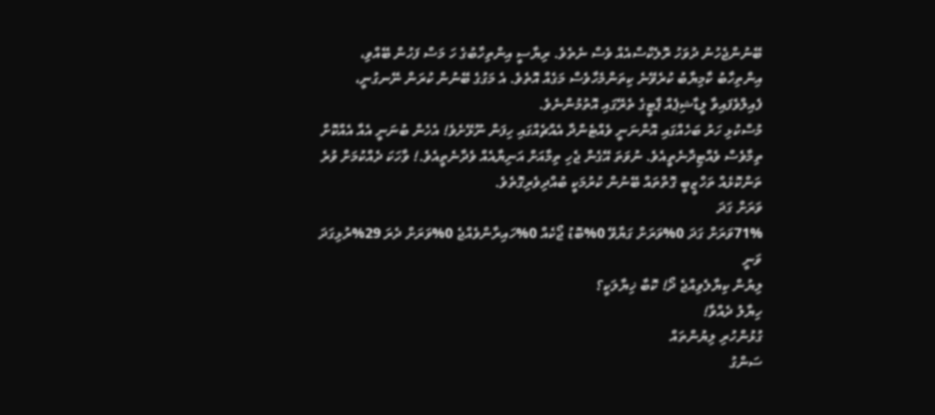ބޭނުންޖެހުނު ދުވަހު ރޮލެކްސްއެއް ވެސް ނެތެވެ. ރިޔާސީ އިންތިހާބުގެ ހަ މަސް ފަހުން ބޭއްވި، އިންތިހާބު ކާމިޔާބު ކުރެވޭނެ ކިތަންމެހާވެސް މަގެއް އޮތެވެ. އެ މަގުގެ ބޭނުން ކުރަން ނޭނގުނީ، ފެއިލްވެފައިވާ ލީޑާޝިޕެއް ޕާޓީގެ ތެރޭގައި އޮތުމުންނެވެ.
މުސްކުޅި ހަރު ބަހެއްގައި އޮންނަނީ ވެއްޓެންދާ އެއްޗެއްގައި ހިފަން ނޫޅޭށެވެ! އެހެން ބުނަނީ އެއާ އެއްކޮށް ތިމާވެސް ވެއްޓިދާނެތީއެވެ. ނުވަތަ އޭގެން ޖެހި ތިމާއަށް އަނިޔާއެއް ވެދާނެތީއެވެ.! ވާހަކަ ދެއްކުމަށް ވުރެ ތަންކޮޅެއް ތަހްޒީބީ ގޮތްތައް ބޭނުން ކުރުމަކީ ބުއްދިވެރިގޮތެވެ.
ވަރަށް ގަދަ
71%ވަރަށް ގަދަ 0%ވަރަށް ގަޔާވޭ 0%ބޮޑު ޖޯކެއް 0%ހައިރާންވެއްޖެ 0%ވަރަށް ދެރަ 29%ރުޅިގަދަ ވަނީ
ލިޔުން ކިޔާލެވިއްޖެ ދޯ! ކޮބާ ޚިޔާލަކީ؟
ހިޔާލު ދެއްވާ!
ގުޅުންހުރި ލިޔުންތައް
ސަންގު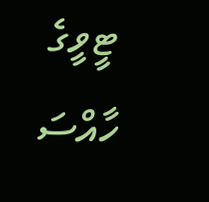ޓީވީގެ ހާއްސަ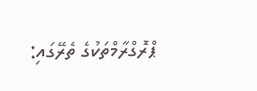ޕްރޮގްރާމްތަކުގެ ތެރޭގައި: